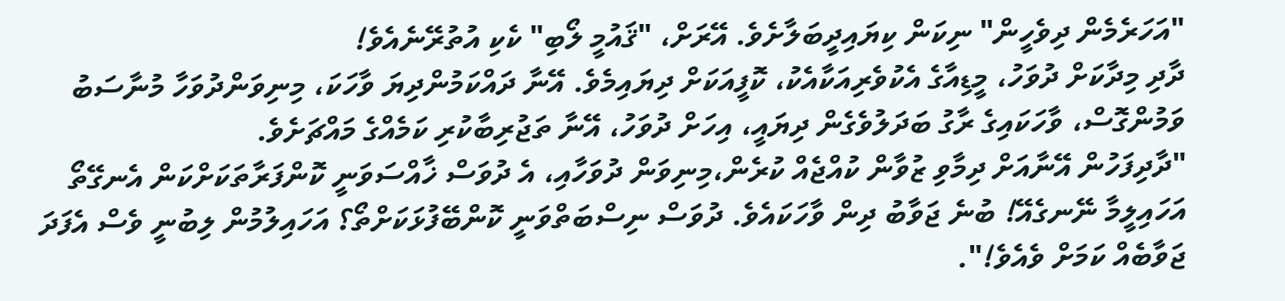"އަހަރެމެން ދިވެހީން" ނިކަން ކިޔައިދީބަލާށެވެ. އޭރަށް، "ޤައުމީ ލޯބި" ކެކި އުތުރޭނެއެވެ!
ދާދި މިދާކަށް ދުވަހު، މީޑިއާގެ އެކުވެރިއަކާއެކު، ކޮފީއަކަށް ދިޔައިމެވެ. އޭނާ ދައްކަމުންދިޔަ ވާހަކަ، މިނިވަންދުވަހާ މުނާސަބު ވަމުންގޮސް، ވާހަކައިގެ ރާގު ބަދަލުވެގެން ދިޔައީ، އިހަށް ދުވަހު، އޭނާ ތަޖުރިބާކުރި ކަމެއްގެ މައްޗަށެވެ.
"ދާދިފަހުން އޭނާއަށް ދިމާވި ޒުވާން ކުއްޖެއް ކުރެން،މިނިވަން ދުވަހާއި، އެ ދުވަސް ޚާއްސަވަނީ ކޮންފަރާތަކަށްކަން އެނގޭތޯ އަހައިލީމާ ނޭނގެއޭ! ބުނެ ޖަވާބު ދިން ވާހަކައެވެ. ދުވަސް ނިސްބަތްވަނީ ކޮންބޭފުޅަކަށްތޯ؟ އަހައިލުމުން ލިބުނީ ވެސް އެފަދަ ޖަވާބެއް ކަމަށް ވެއެވެ!".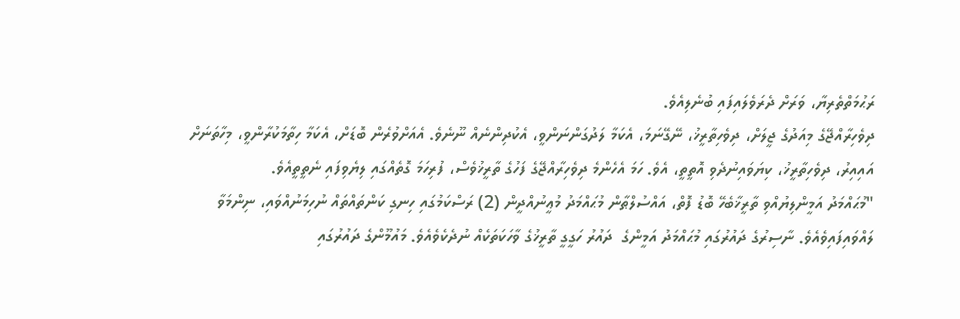ރަޙުމަތްތެރިޔާ، ވަރަށް ދެރަވެލައިފައި ބުނެލިއެވެ.
ދިވެހިރާއްޖޭގެ މިއަދުގެ ޖީލަށް، ދިވެހިތާރީޚު، ނޭގޭނަމަ، އެކަމާ ލަދުގަންނަންވީ، އެކުދިންނެއް ނޫނެވެ. އެއަށްވުރެން ބޮޑަށް، އެކަމާ ހިތާމަކުރާންވީ، މިހާތަނަށް އައިއިރު، ދިވެހިތާރީޚު، ކިޔަވައިނުދެވި އޮތީތީ، އެވެ. ހަމަ އެހެންމެ ދިވެހިރާއްޖޭގެ ފަހުގެ ތާރީޚުވެސް، ފުރިހަމަ ގޮތެއްގައި ލިޔެވިފައި ނެތީތީއެވެ.
"މުޙައްމަދު އަމީންލިޔުއްވި ތާރީޚާބެހޭ ބޮޑު ފޮތް، އައްސުލްޠާން މުޙައްމަދު މުޢީނުއްދީން (2) ރަސްކަމުގައި ހިނގި ކަންތައްތައް ނުހިމަނުއްވައި، ނިންމަވާ ލައްވައިފައިވެއެވެ. ނާސިރުގެ ދައުރުގައި މުޙައްމަދު އަމީންގެ  ދައުރު ހަގީގީ ތާރީޚުގެ ވާހަކަތަކެއް ނުދެކެވެއެވެ. މައުމޫންގެ ދައުރުގައި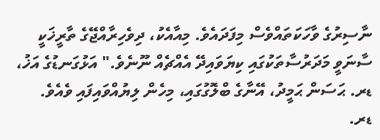ނާސިރުގެ ވާހަކަތައްވެސް މިފަދައެވެ. މިއާއެކު، ދިވެހިރާއްޖޭގެ ތާރީޚަކީ ސާނަވީ މަދަރުސާތަކުގައި ކިޔަވައިދޭ އެއްޗެއް ނޫނެވެ." އަޅުގަނޑުގެ އަޚު، ޑރ. ޙަސަން ޙަމީދު، އޭނާގެ ބްލޮގުގައި، މިހެން ލިޔުއްވައިފައި ވެއެވެ.
ޑރ.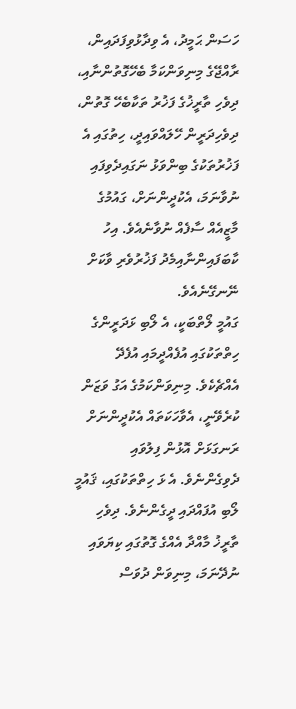ހަސަން ޙަމީދު، އެ ވިދާޅުވިފަދައިން، ރާއްޖޭގެ މިނިވަންކަމާ ބެހޭގޮތުންނާއި، ދިވެހި ތާރީޚުގެ ފަޚުރު ތަކާބެހޭ ގޮތުން، ދިވެހިދަރީން ހޭލައްވައިދީ، ހިތުގައި އެ ފަޚުރުތަކުގެ ބިންވަޅު ނަގައިދެވިފައި ނުވާނަމަ، އެކުދީންނަށް، ގައުމުގެ މާޒީއެއް ސާފެއް ނުވާނެއެވެ. އިހު ކާބަފައިންނާއިމެދު ފަޚުރުވެރި ވާކަށް ނޭނގޭނެއެވެ.
ގައުމީ ލޯތްބަކީ، އެ ލޯބި ޅަދަރީންގެ ހިތްތަކުގައި އުފެއްދީމައި އުފެދޭ އެއްޗެކެވެ. މިނިވަންކަމުގެ އަގު ވަޒަން ކުރެވޭނީ، އެވާހަކަތައް އެކުދީންނަށް ރަނގަޅަށް އޮޅުން ފިލުވައި ދެވިގެންނެވެ. އެ ޅަ ހިތްތަކުގައި، ޤައުމީ ލޯބި އުފައްދައި ދީގެންނެވެ. ދިވެހި ތާރީޚު މާއްދާ އެއްގެ ގޮތުގައި ކިޔަވައި ނުދޭނަމަ، މިނިވަން ދުވަސް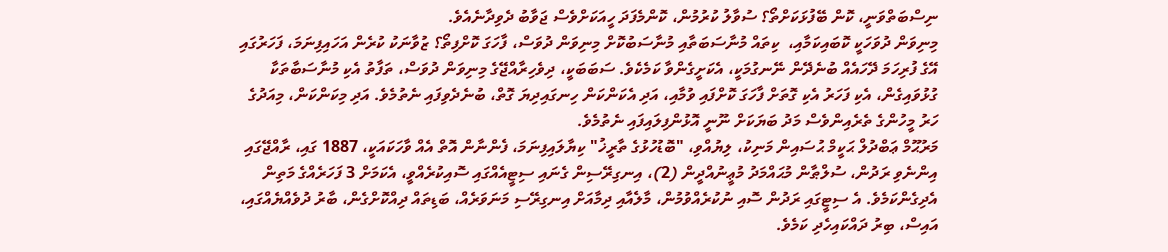ނިސްބަތްވަނީ، ކޮން ބޭފުޅަކަށްތޯ؟ ސުވާލު ކުރުމުން، ކޮންމެފަދަ ހީއަކަށްވެސް ޖަވާބު ދެވިދާނެއެވެ.
މިނިވަން ދުވަހަކީ ކޮބައިކަމާއި،  ކިތައް މުނާސަބަތާއި މުނާސަބުކޮށް މިނިވަން ދުވަސް، ފާހަގަ ކޮށްފިތޯ؟ ޒުވާނަކު ކުރެން އަހައިފިނަމަ، ފަހަރުގައި އޭގެ ފުރިހަމަ ދޭހައެއް ބުނެދޭން ނޭނގުމަކީ، އެކަށީގެންވާ ކަމެކެވެ. ސަބަބަކީ، ދިވެހިރާއްޖޭގެ މިނިވަން ދުވަސް، ތަފާތު އެކި މުނާސަބާތަކާ ގުޅުވައިގެން، އެކި ފަހަރު އެކި ގޮތަށް ފާހަގަ ކޮށްފައި ވުމާއި، އަދި އެކަންކަން ހިނގައިދިޔަ ގޮތް، ބުނެދެވިފައި ނެތުމެވެ. އަދި މިކަންކަން، މިއަދުގެ ހަރު މީހުންގެ ތެރެއިންވެސް މަދު ބަޔަކަށް ނޫނީ އޮޅުންފިލައިފައި ނެތުމެވެ.
މަރުޙޫމް ޢަބްދުލް ޙަކީމް ޙުސައިން މަނިކު، ލިޔުއްވި، "ބޮޑުހުޅުގެ ތާރީޚު" ކިޔާލައިފިނަމަ، ފެންނާން އޮތް އެއް ވާހަކައަކީ، 1887 ގައި، ރާއްޖޭގައި އިންނެވި ރަދުން، ސުލްޠާން މުޙައްމަދު މުޢީނުއްދީން (2)، އިނގިރޭސިން ގެނައި ސިޓީއެއްގައި ސޮއިކުރެއްވީ، އެކަމަށް 3 ފަހަރެއްގެ މަތިން އެދިގެންކަމެވެ. އެ ސިޓީގައި ރަދުން ސޮއި ނުކުރެއްވުމުން، މާލެއާއި ދިމާއަށް އިނގިރޭސި މަނަވަރެއް، ބަޑިތައް ދިއްކޮށްގެން، ބާރު ދުވެއްޔެއްގައި، އައިސް، ބިރު ދައްކައިހެދި ކަމެވެ.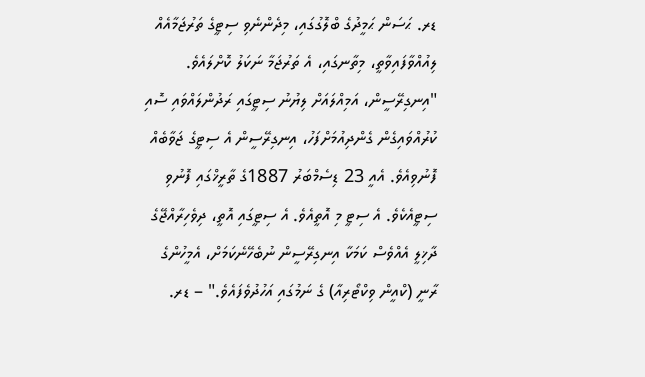ޑރ. ޙަސަން ޙަމީދުގެ ބްލޮގުގައި، މިދެންނެވި ސިޓީގެ ތަރުޖަމާއެއް ލިއުއްވާފައިވާތީ، މިތާނގައި، އެ ތަރުޖަމާ ނަކަލު ކޮށްލައެވެ.
"އިނގިރޭސީން، އަމިއްލައަށް ލިޔުނު ސިޓީގައި ރަދުންލައްވައި ސޮއި ކުރުއްވައިގެން ގެންދިއުމަށްފަހު، އިނގިރޭސީން އެ ސިޓީގެ ޖަވާބެއް ފޮނުވިއެވެ. އެއީ 23 ޑިސެމްބަރު 1887ގެ ތާރީޚްގައި ފޮނުވި ސިޓީއެކެވެ. އެ ސިޓީ މި އޮތީއެވެ. އެ ސިޓީގައި އޮތީ، ދިވެހިރާއްޖޭގެ ދާޚިލީ އެއްވެސް ކަމަކާ އިނގިރޭސީން ނުބެހޭނެކަމަށް، އެމީހުންގެ ރާނީ (ކްއީން ވިކްޓޯރިއާ) ގެ ނަމުގައި އަހުދުވެފައެވެ." – ޑރ.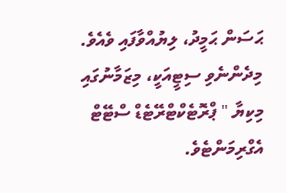ޙަސަން ޙަމީދު، ލިޔުއްވާފައި ވެއެވެ.
މިދެންނެވި ސިޓީއަކީ، މިޒަމާނުގައި މިކިޔާ " ޕްރޮޓެކްޓްރޭޓެޑް ސްޓޭޓް އެގްރިމަންޓެވެ.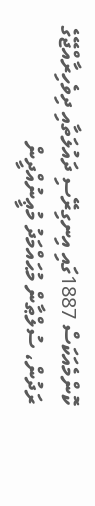ކޮންމެއަކަސް 1887ގައި އިނގިރޭސި ދައުލަތާއި ދިވެހިރާއްޖޭގެ ރަދުން، ސުލްޠާން މުޙައްމަދު މުޢީނުއްދީން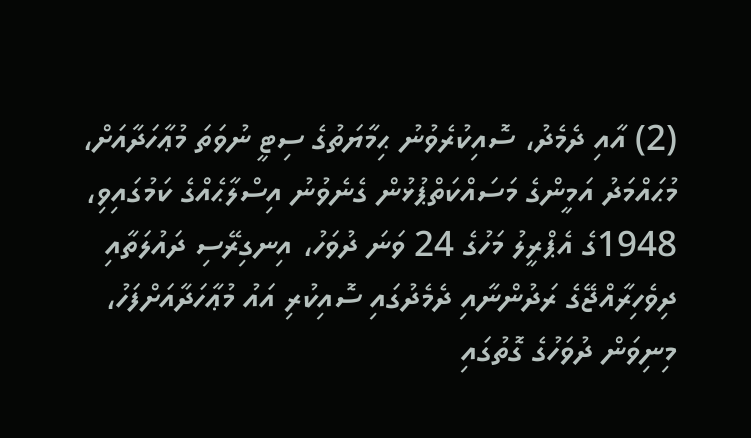(2) އާއި ދެމެދު، ސޮއިކުރެވުނު ޙިމާޔަތުގެ ސިޓީ ނުވަތަ މުޢާހަދާއަށް، މުޙައްމަދު އަމީންގެ މަސައްކަތްޕުޅުން ގެނެވުނު އިސްލާޙެއްގެ ކަމުގައިވި،  1948ގެ އެޕްރީލު މަހުގެ 24 ވަނަ ދުވަހު، އިނގިރޭސި ދައުލަތާއި ދިވެހިރާއްޖޭގެ ރަދުންނާއި ދެމެދުގައި ސޮއިކުރި އައު މުޢާހަދާއަށްފަހު، މިނިވަން ދުވަހުގެ ގޮތުގައި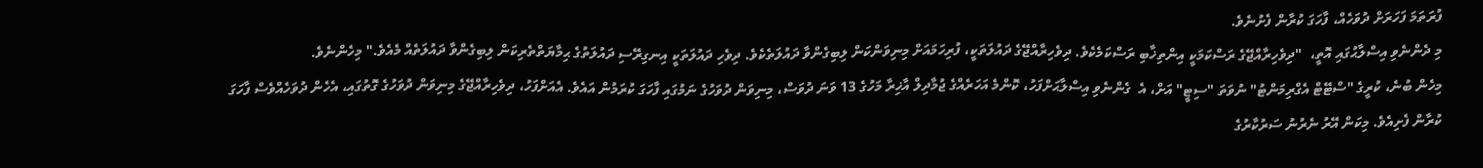ފުރަތަމަ ފަހަރަށް ދުވަހެއް، ފާހަގަ ކުރާން ފެށުނެވެ.
މި ދެންނެވި އިސްލާޙުގައި އޮތީ،  "ދިވެހިރާއްޖޭގެ ރަސްކަމަކީ އިންތިޚާބި ރަސްކަމެކެވެ. ދިވެހިރާއްޖޭގެ ދައުލަތަކީ، ފުރިހަމައަށް މިނިވަންކަން ލިބިގެންވާ ދައުލަތެކެވެ. ދިވެހި ދައުލަތަކީ އިނގިރޭސި ދައުލަތުގެ ޙިމާޔަތްތެރިކަން ލިބިގެންވާ ދައުލަތެއް މެއެވެ." މިހެންނެވެ.
މިހެން ބުނެ، ކުރީގެ "ސްޓޭޓް އެގްރިމަންޓު" ނުވަތަ "ސިޓީ" އަށް، އެ  ގެންނެވި އިސްލާޙަށްފަހު، ކޮންމެ އަހަރެއްގެ ޖުމާދިލް އާޚިރާ މަހުގެ 13 ވަނަ ދުވަސް، މިނިވަން ދުވަހުގެ ނަމުގައި ފާހަގަ ކުރަމުން އައެވެ. އެއަށްފަހު، ދިވެހިރާއްޖޭގެ މިނިވަން ދުވަހުގެ ގޮތުގައި، އެހެން ދުވަހެއްވެސް ފާހަގަ ކުރާން ފެށިއެވެ. މިކަން އޭރު ނެރުނު ސަރުކާރުގެ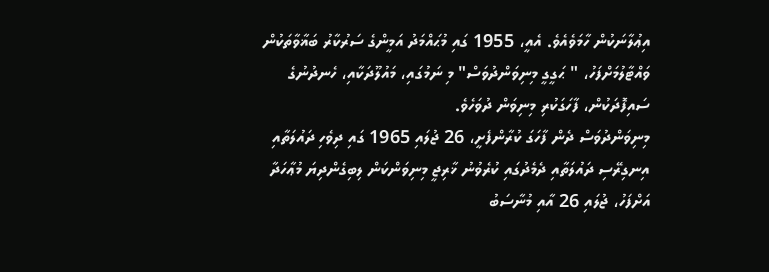އިޢުލާނަކުން ހާމަވެއެވެ. އެއީ، 1955 ގައި މުޙައްމަދު އަމީންގެ ސަރުކާރު ބަޣާވާތަކުން ވައްޓާލުމަށްފަހު، " ޙަގީގީ މިނިވަންދުވަސް" މި ނަމުގައި، މައުލޫދަކާއި، ހެނދުނުގެ ސައިފޮދަކުން، ފާހަގަކުރި މިނިވަން ދުވަހެވެ.
މިނިވަންދުވަސް ދެން ފާހަގަ ކުރާންފެށީ، 26 ޖުލައި 1965 ގައި ދިވެހި ދައުލަތާއި އިނގިރޭސި ދައުލަތާއި ދެމެދުގައި ކުރެވުނު ޚާރިޖީ މިނިވަންކަން ލިބިގެންދިޔަ މުޢާހަދާ އަށްފަހު، ޖުލައި 26 އާއި މުނާސަބު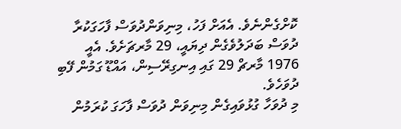ކޮށްގެންނެވެ. އެއަށް ފަހު، މިނިވަންދުވަސް ފާހަގަކުރާ ދުވަސް ބަދަލުވެގެން ދިޔައީ، 29 މާރޗަށެވެ. އެއީ 1976 މާރޗް 29 ގައި އިނގިރޭސިން، އައްޑޫ ގަމުން ފޭބި ދުވަހެވެ.
މި ދުވަހާ ގުޅުވައިގެން މިނިވަން ދުވަސް ފާހަގަ ކުރަމުން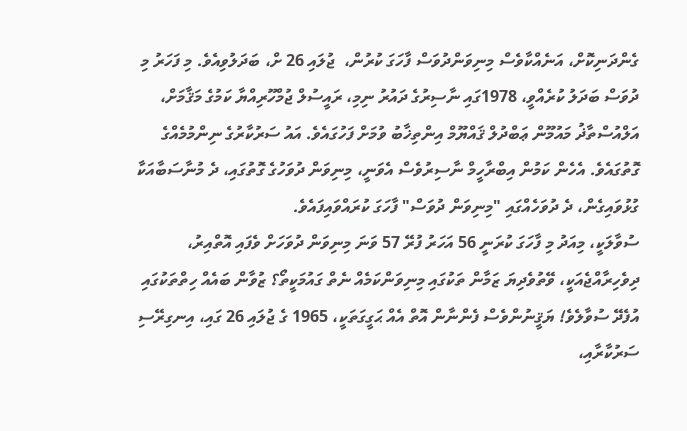ގެންދަނިކޮށް، އަނެއްކާވެސް މިނިވަންދުވަސް ފާހަގަ ކުރުން،  ޖުލައި 26 ށް، ބަދަލުވިއެވެ. މި ފަހަރު މި ދުވަސް ބަދަލު ކުރެއްވީ، 1978ގައި ނާސިރުގެ ދައުރު ނިމި، ރައީސުލް ޖުމްހޫރިއްޔާ ކަމުގެ މަޤާމަށް، އަލްއުސްތާޛު މައުމޫން ޢަބްދުލް ޤައްޔޫމް އިންތިޚާބު ވުމަށް ފަހުގައެވެ. އައު ސަރުކާރުގެ ނިންމުމެއްގެ ގޮތުގައެވެ. އެހެން ކަމުން އިބްރާހީމް ނާސިރުވެސް އެވަނީ، މިނިވަން ދުވަހުގެ ގޮތުގައި، ދެ މުނާސަބާއަކާ ގުޅުވައިގެން، ދެ ދުވަހެއްގައި "މިނިވަން ދުވަސް" ފާހަގަ ކުރައްވައިފައެވެ.
ސުވާލަކީ، މިއަދު މި ފާހަގަ ކުރަނީ 56 އަހަރު ފުރޭ 57 ވަނަ މިނިވަން ދުވަހަށް ވެފައި އޮތްއިރު، ދިވެހިރާއްޖެއަކީ، ވޭތުވެދިޔަ ޒަމާން ތަކުގައި މިނިވަންކަމެއް ނެތް ގައުމަކީތޯ؟ ޒުވާން ބައެއް ހިތްތަކުގައި އުފެދޭ ސުވާލެވެ! ޔަޤީނުންވެސް ފެންނާން އޮތް އެއް ޙަގީގަތަކީ، 1965 ގެ ޖުލައި 26 ގައި، އިނގިރޭސި ސަރުކާރާއި،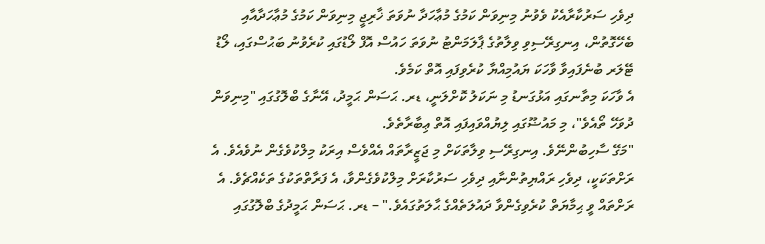ދިވެހި ސަރުކާރާއެކު ވެވުނު މިނިވަން ކަމުގެ މުޢާހަދާ ނުވަތަ ޚާރިޖީ މިނިވަން ކަމުގެ މުޢާހަދާއާއި ބެހޭގޮތުން، އިނގިރޭސިވި ވިލާތުގެ ޕާލަމަންޓު ނުވަތަ ހައުސް އޮފް ލޯޑުގައި ކުރެވުނު ބަޙުސްގައި، ލޯޑު ޓޭލަރ ބުނެފައިވާ ވާހަކަ ޔައުމިއްޔާ ކުރެވިފައި އޮތް ކަމެވެ.
އެ ވާހަކަ މިތާނގައި އަޅުގަނޑު މި ނަކަލު ކޮށްލަނީ، ޑރ. ޙަސަން ޙަމީދު، އޭނާގެ ބްލޮގުގައި "މިނިވަން ދުވަހޭ ތޯއެވެ"، މި މައުޟޫގައި ލިޔުއްވައިފައި އޮތް ޢިބާރާތެވެ.
"މަގޭ ސާހިބުންނޭވެ. އިނގިރޭސި ވިލާތަކަށް މި ޖަޒީރާތައް އެއްވެސް އިރަކު މިލްކުވެގެން ނުވެއެވެ. އެ ރަށްތަކަކީ، ދިވެހި ރައްޔިތުންނާއި ދިވެހި ސަރުކާރަށް މިލްކުވެގެންވާ، އެ ފަރާތްތަކުގެ ތަކެއްޗެވެ. އެ ރަށްތައް ވީ ޙިމާޔަތް ކުރެވިގެންވާ ދައުލަތެއްގެ ޙާލަތުގައެވެ." – ޑރ. ޙަސަން ޙަމީދުގެ ބްލޮގުގައި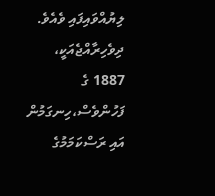ލިޔުއްވައިފައި ވެއެވެ.
ދިވެހިރާއްޖެއަކީ، 1887 ގެ ފަހުންވެސް،ހިނގަމުން އައި ރަސްކަމަމުގެ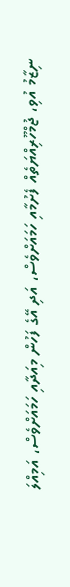ނިޒާމު އުވި، ޖުމްހޫރިއްޔަތެއް ފެށުމާއި ހަމައަށްވެސް، އަދި އޭގެ ފަހުން މިއަދާއި ހަމައަށްވެސް، އަމިއްލަ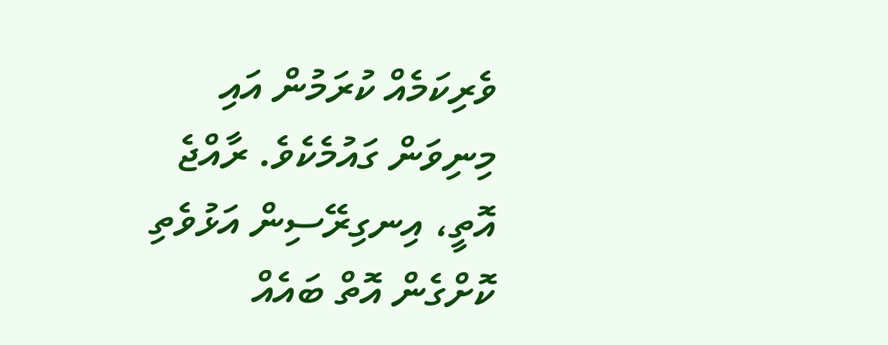ވެރިކަމެއް ކުރަމުން އައި މިނިވަން ގައުމެކެވެ. ރާއްޖެ އޮތީ، އިނގިރޭސިން އަޅުވެތި ކޮށްގެން އޮތް ބައެއް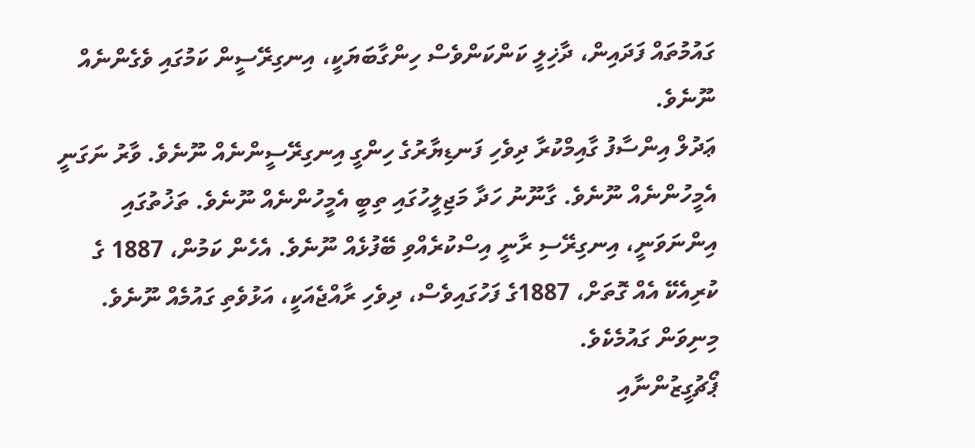ގައުމުތައް ފަދައިން، ދާޚިލީ ކަންކަންވެސް ހިންގާބަޔަކީ، އިނގިރޭސީން ކަމުގައި ވެގެންނެއް ނޫނެވެ.
ޢަދުލް އިންސާފު ގާއިމްކުރާ ދިވެހި ފަނޑިޔާރުގެ ހިންގީ އިނގިރޭސީންނެއް ނޫނެވެ. ވާރު ނަގަނީ އެމީހުންނެއް ނޫނެވެ. ގާނޫނު ހަދާ މަޖިލީހުގައި ތިބީ އެމީހުންނެއް ނޫނެވެ. ތަޚުތުގައި އިންނަވަނީ، އިނގިރޭސި ރާނީ އިސްކުރެއްވި ބޭފުޅެއް ނޫނެވެ. އެހެން ކަމުން، 1887 ގެ ކުރިއެކޭ އެއް ގޮތަށް، 1887ގެ ފަހުގައިވެސް، ދިވެހި ރާއްޖެއަކީ، އަޅުވެތި ގައުމެއް ނޫނެވެ. މިނިވަން ގައުމެކެވެ.
ޕޯޗުގީޒުންނާއި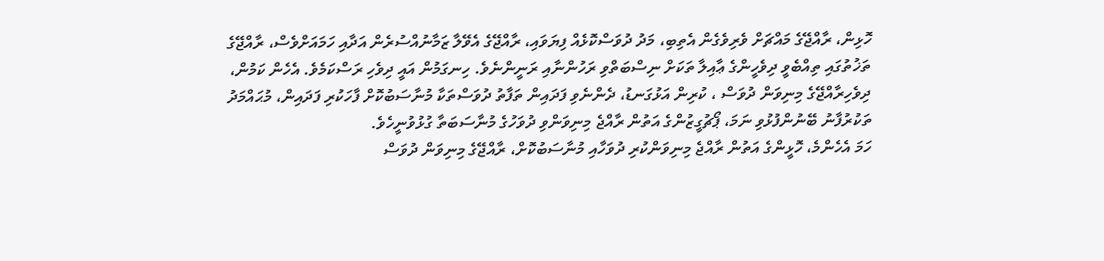ހޮޅިން، ރާއްޖޭގެ މައްޗަށް ވެރިވެގެން އެތިބި، މަދު ދުވަސްކޮޅެއް ފިޔަވައި، ރާއްޖޭގެ އެވޭލާ ޒަމާނުއްސުރެން އަދާއި ހަމައަށްވެސް، ރާއްޖޭގެ ތަޚުތުގައި ތިއްބެވީ ދިވެހީންގެ ޢާއިލާ ތަކަށް ނިސްބަތްވި ރަހުންނާއި ރަނީންނެވެ. ހިނގަމުން އައީ ދިވެހި ރަސްކަމެވެ. އެހެން ކަމުން، ދިވެހިރާއްޖޭގެ މިނިވަން ދުވަސް ، ކުރިން އަޅުގަނޑު، ދެންނެވި ފަދައިން ތަފާތު ދުވަސްތަކާ މުނާސަބުކޮށް ފާހަކުރި ފަދައިން، މުޙައްމަދު ތަކުރުފާނު ބޭނުންފުޅުވި ނަމަ، ޕޯޗުގީޒުންގެ އަތުން ރާއްޖެ މިނިވަންވި ދުވަހުގެ މުނާސަބަތާ ގުޅުވުނީހެވެ.
ހަމަ އެހެންމެ، ހޮޅީންގެ އަތުން ރާއްޖެ މިނިވަންކުރި ދުވަހާއި މުނާސަބުކޮށް، ރާއްޖޭގެ މިނިވަން ދުވަސް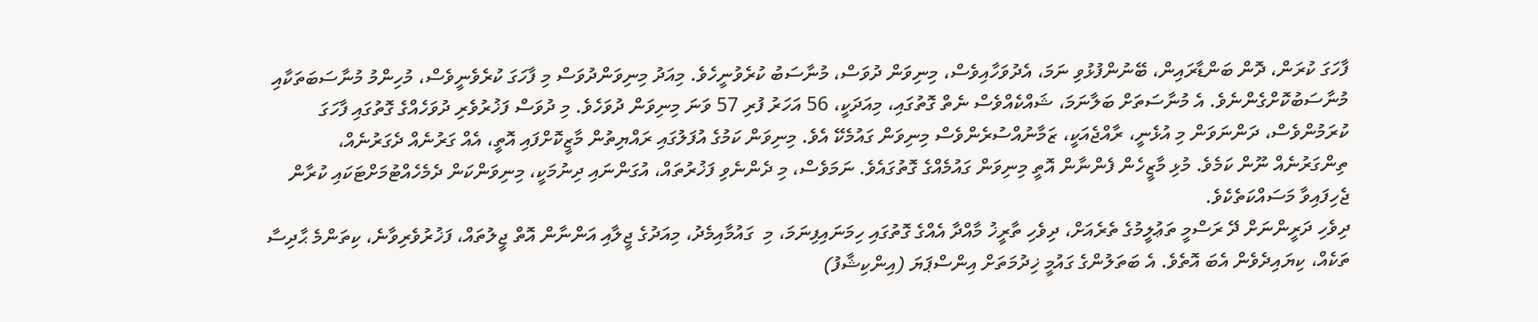ފާހަގަ ކުރަން، ދޮން ބަންޑާރައިން، ބޭނުންފުޅުވި ނަމަ، އެދުވަހާއިވެސް، މިނިވަން ދުވަސް، މުނާސަބު ކުރެވުނީހެވެ. މިއަދު މިނިވަންދުވަސް މި ފާހަގަ ކުރެވެނީވެސް، މުހިންމު މުނާސަބަތަކާއި މުނާސަބުކޮށްގެންނެވެ. އެ މުނާސަތަށް ބަލާނަމަ، ޝައްކެއްވެސް ނެތް ގޮތުގައި، މިއަދަކީ، 56 އަހަރު ފުރި 57 ވަނަ މިނިވަން ދުވަހެވެ. މި ދުވަސް ފަޚުރުވެރި ދުވަހެއްގެ ގޮތުގައި ފާހަގަ ކުރަމުންވެސް، ދަންނަވަން މި އުޅެނީ، ރާއްޖެއަކީ، ޒަމާނުއްސުރެންވެސް މިނިވަން ގައުމެކޭ އެވެ. މިނިވަން ކަމުގެ އުފަލުގައި ރައްޔިތުން މާޒީކޮށްފައި އޮތީ، އެއް ގަރުނެއް ދެގަރުނެއް، ތިންގަރުނެއް ނޫން ކަމެވެ. މުޅި މާޒީހެން ފެންނާން އޮތީ މިނިވަން ގައުމެއްގެ ގޮތުގައެވެ. ނަމަވެސް، މި ދެންނެވި ފަޚުރުތައް، އުގަންނައި ދިނުމަކީ، މިނިވަންކަން ދެމެހެއްޓުމަށްޓަކައި ކުރާން ޖެހިފައިވާ މަސައްކަތެކެވެ.
ދިވެހި ދަރީންނަށް ދޭ ރަސްމީ ތަޢުލީމުގެ ތެރެއަށް، ދިވެހި ތާރީޚު މާއްދާ އެއްގެ ގޮތުގައި ހިމަނައިފިނަމަ، މި  ގައުމާއިމެދު، މިއަދުގެ ޖީލާއި އަންނާން އޮތް ޖީލުތައް، ފަޚުރުވެރިވާނެ، ކިތަންމެ ޙާދިސާ ތަކެއް، ކިޔައިދެވެން އެބަ އޮތެވެ. އެ ބަތަލުންގެ ގައުމީ ޚިދުމަތަށް އިންސްޕަޔަ (އިންކިޝާފު)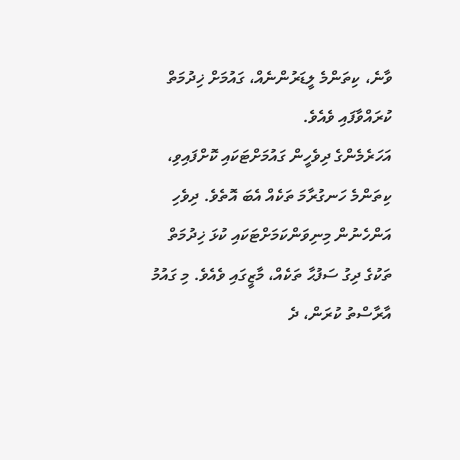ވާނެ، ކިތަންމެ ލީޑަރުންނެއް، ގައުމަށް ޚިދުމަތް ކުރައްވާފައި ވެއެވެ.
އަހަރެމެންގެ ދިވެހީން ގައުމަށްޓަކައި ކޮށްފައިވި، ކިތަންމެ ހަނގުރާމަ ތަކެއް އެބަ އޮތެވެ. ދިވެހި އަންހެނުން މިނިވަންކަމަށްޓަކައި ކުޅަ ޚިދުމަތް ތަކުގެ ދިގު ސަފުޙާ ތަކެއް، މާޒީގައި ވެއެވެ. މި ގައުމު އާރާސްތު ކުރަން، ދެ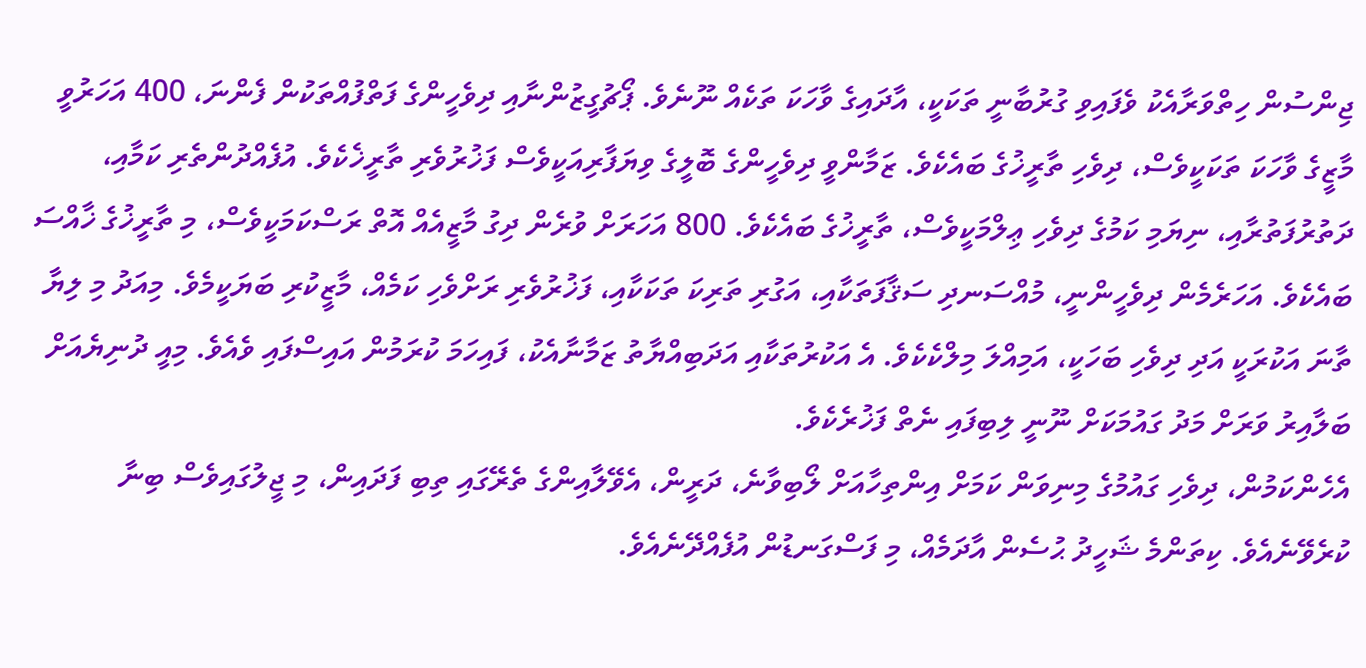ޖިންސުން ހިތްވަރާއެކު ވެފައިވި ގުރުބާނީ ތަކަކީ، އާދައިގެ ވާހަކަ ތަކެއް ނޫނެވެ. ޕޯޗުގީޒުންނާއި ދިވެހީންގެ ފަތްފުއްތަކުން ފެންނަ، 400 އަހަރުވީ މާޒީގެ ވާހަކަ ތަކަކީވެސް، ދިވެހި ތާރީޚުގެ ބައެކެވެ. ޒަމާންވީ ދިވެހީންގެ ބޮލީގެ ވިޔަފާރިއަކީވެސް ފަޚުރުވެރި ތާރީޚެކެވެ. އުފެއްދުންތެރި ކަމާއި، ދަތުރުފަތުރާއި، ނިޔަމި ކަމުގެ ދިވެހި ޢިލްމަކީވެސް، ތާރީޚުގެ ބައެކެވެ. 800 އަހަރަށް ވުރެން ދިގު މާޒީއެއް އޮތް ރަސްކަމަކީވެސް، މި ތާރީޚުގެ ޚާއްސަ ބައެކެވެ. އަހަރެމެން ދިވެހީންނީ، މުއްސަނދި ސަޤާފަތަކާއި، އަގުރި ތަރިކަ ތަކަކާއި، ފަޚުރުވެރި ރަށްވެހި ކަމެއް، މާޒީކުރި ބަޔަކީމެވެ. މިއަދު މި ލިޔާ ތާނަ އަކުރަކީ އަދި ދިވެހި ބަހަކީ، އަމިއްލަ މިލްކެކެވެ. އެ އަކުރުތަކާއި އަދަބިއްޔާތު ޒަމާނާއެކު، ފައިހަމަ ކުރަމުން އައިސްފައި ވެއެވެ. މިއީ ދުނިޔެއަށް ބަލާއިރު ވަރަށް މަދު ގައުމަކަށް ނޫނީ ލިބިފައި ނެތް ފަޚުރެކެވެ.
އެހެންކަމުން، ދިވެހި ގައުމުގެ މިނިވަން ކަމަށް އިންތިހާއަށް ލޯބިވާނެ، ދަރީން، އެވޭލާއިންގެ ތެރޭގައި ތިބި ފަދައިން، މި ޖީލުގައިވެސް ބިނާ ކުރެވޭނެއެވެ. ކިތަންމެ ޝަހީދު ޙުސެން އާދަމެއް، މި ފަސްގަނޑުން އުފެއްދޭނެއެވެ.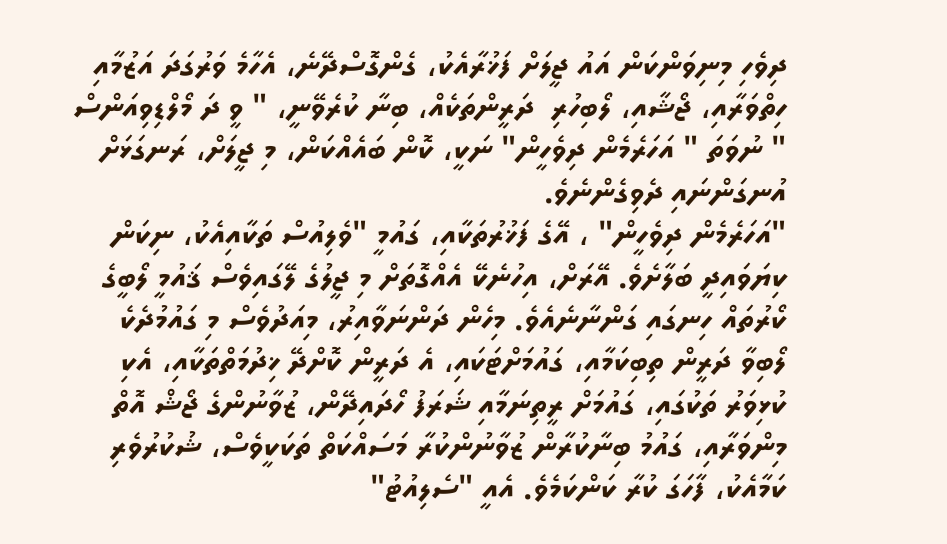ދިވެހި މިނިވަންކަން އައު ޖީލަށް ފަޚުރާއެކު، ގެންގޮސްދޭނެ، އެހާމެ ވަރުގަދަ އަޒުމާއި ހިތްވަރާއި، ޖޯޝާއި، ލޯބިހުރި  ދަރީންތަކެއް، ބިނާ ކުރެވޭނީ، " ވީ ދަ މޯލްޑިވިއަންސް " ނުވަތަ " އަހަރެމެން ދިވެހީން" ނަކީ، ކޮން ބައެއްކަން، މި ޖީލަށް، ރަނގަޅަށް އުނގަންނައި ދެވިގެންނެވެ.
"އަހަރެމެން ދިވެހީން" ، އޭގެ ފަޚުރުތަކާއި، ގައުމީ "ވެލިއުސް ތަކާއިއެކު، ނިކަން ކިޔަވައިދީ ބަލާށެވެ. އޭރަށް، އިހުނެކޭ އެއްގޮތަށް މި ޖީލުގެ ލޭގައިވެސް ޤައުމީ ލޯބީގެ ކޯރުތައް ހިނގައި ގަންނާނެއެވެ. މިހެން ދަންނަވާއިރު، މިއަދުވެސް މި ގައުމުދެކެ ލޯބިވާ ދަރީން ތިބިކަމާއި، ގައުމަށްޓަކައި، އެ ދަރީން ކޮށްދޭ ޚިދުމަތްތަކާއި، އެކި ކުޅިވަރު ތަކުގައި، ގައުމަށް ރީތިނަމާއި ޝަރަފު ހޯދައިދޭން، ޒުވާނުންގެ ޖޯޝް އޮތް މިންވަރާއި، ގައުމު ބިނާކުރާން ޒުވާނުންކުރާ މަސައްކަތް ތަކަކީވެސް، ޝުކުރުވެރި ކަމާއެކު، ފާހަގަ ކުރާ ކަންކަމެވެ. އެއީ "ސެލިއުޓު"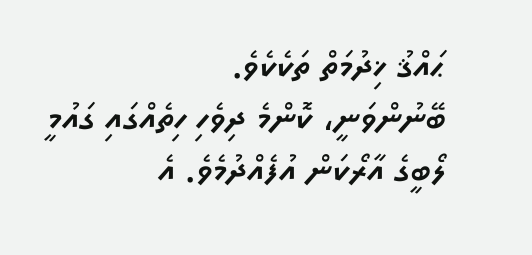ޙައްޤު ޚިދުމަތް ތަކެކެވެ.
ބޭނުންވަނީ، ކޮންމެ ދިވެހި ހިތެއްގައި ގައުމީ ލޯބީގެ އާރޯކަން އުފެއްދުމެވެ. އެ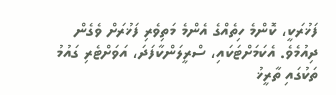ފަޚުރަކީ، ކޮންމެ ހިތެއްގެ އެންމެ މަތިވެރި ފަޚުރަށް ވެގެން ދިއުމެވެ. އެކަމަށްޓަކައި، ސްރީލަންކާފަދަ، އަވަށްޓެރި ގައުމު ތަކުގައި ތާރީޚު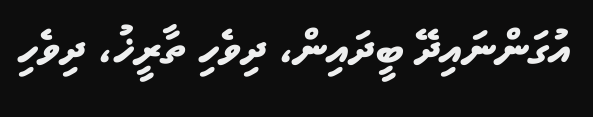އުގަންނައިދޭ ބީދައިން، ދިވެހި ތާރީޚު، ދިވެހި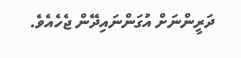ދަރީންނަށް އުގަންނައިދޭން ޖެހެއެވެ.